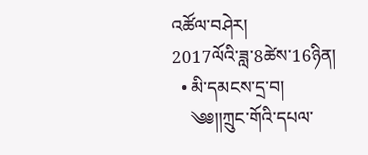འཚོལ་བཤེར།
2017ལོའི་ཟླ་8ཚེས་16ཉིན།
  • མི་དམངས་དྲ་བ།
    ༄༅།།ཀྲུང་གོའི་དཔལ་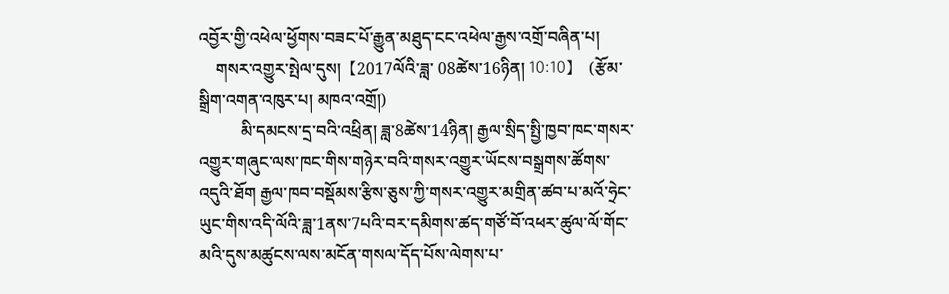འབྱོར་གྱི་འཕེལ་ཕྱོགས་བཟང་པོ་རྒྱུན་མཐུད་ངང་འཕེལ་རྒྱས་འགྲོ་བཞིན་པ།
    གསར་འགྱུར་སྤེལ་དུས།  【2017ལོའི་ཟླ་ 08ཚེས་16ཉིན། 10:10】   (རྩོམ་སྒྲིག་འགན་འཁུར་པ། མཁའ་འགྲོ།)
          མི་དམངས་དྲ་བའི་འཕྲིན། ཟླ་8ཚེས་14ཉིན། རྒྱལ་སྲིད་སྤྱི་ཁྱབ་ཁང་གསར་འགྱུར་གཞུང་ལས་ཁང་གིས་གཉེར་བའི་གསར་འགྱུར་ཡོངས་བསྒྲགས་ཚོགས་འདུའི་ཐོག རྒྱལ་ཁབ་བསྡོམས་རྩིས་ཅུས་ཀྱི་གསར་འགྱུར་མགྲིན་ཚབ་པ་མའོ་ཧྲེང་ཡུང་གིས་འདི་ལོའི་ཟླ་1ནས་7པའི་བར་དམིགས་ཚད་གཙོ་བོ་འཕར་ཚུལ་ལོ་གོང་མའི་དུས་མཚུངས་ལས་མངོན་གསལ་དོད་པོས་ལེགས་པ་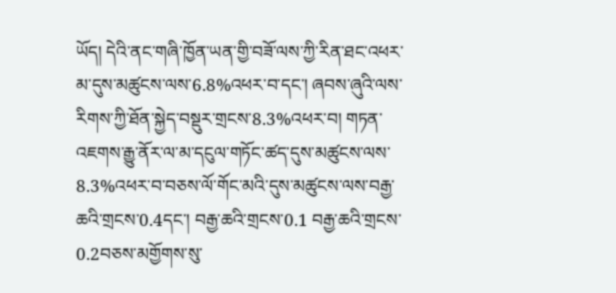ཡོད། དེའི་ནང་གཞི་ཁྱོན་ཡན་གྱི་བཟོ་ལས་ཀྱི་རིན་ཐང་འཕར་མ་དུས་མཚུངས་ལས་6.8%འཕར་བ་དང་། ཞབས་ཞུའི་ལས་རིགས་ཀྱི་ཐོན་སྐྱེད་བསྡུར་གྲངས་8.3%འཕར་བ། གཏན་འཇགས་རྒྱུ་ནོར་ལ་མ་དངུལ་གཏོང་ཚད་དུས་མཚུངས་ལས་8.3%འཕར་བ་བཅས་ལོ་གོང་མའི་དུས་མཚུངས་ལས་བརྒྱ་ཆའི་གྲངས་0.4དང་། བརྒྱ་ཆའི་གྲངས་0.1 བརྒྱ་ཆའི་གྲངས་0.2བཅས་མགྱོགས་སུ་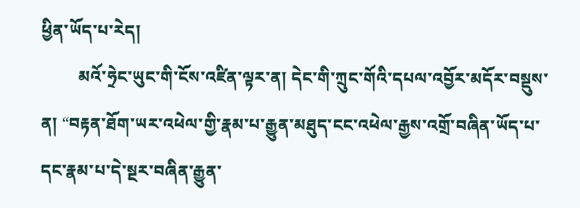ཕྱིན་ཡོད་པ་རེད།
         མའོ་ཧྲེང་ཡུང་གི་ངོས་འཛིན་ལྟར་ན། དེང་གི་ཀྲུང་གོའི་དཔལ་འབྱོར་མདོར་བསྡུས་ན། “བརྟན་ཐོག་ཡར་འཕེལ་གྱི་རྣམ་པ་རྒྱུན་མཐུད་ངང་འཕེལ་རྒྱས་འགྲོ་བཞིན་ཡོད་པ་དང་རྣམ་པ་དེ་སྔར་བཞིན་རྒྱུན་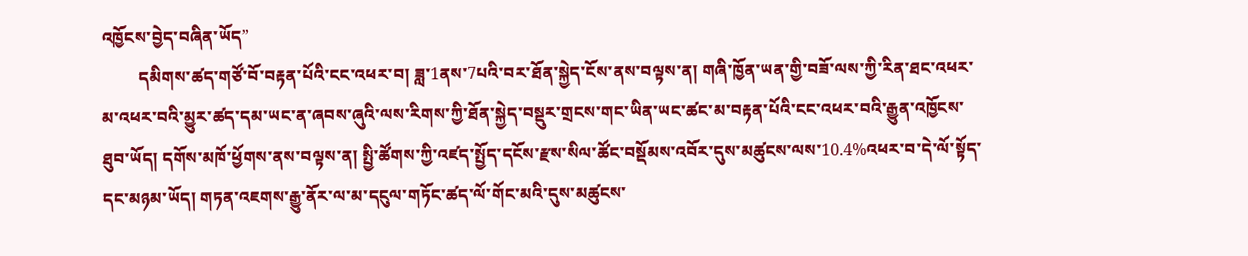འཁྱོངས་བྱེད་བཞིན་ཡོད”
         དམིགས་ཚད་གཙོ་བོ་བརྟན་པོའི་ངང་འཕར་བ། ཟླ་1ནས་7པའི་བར་ཐོན་སྐྱེད་ངོས་ནས་བལྟས་ན། གཞི་ཁྱོན་ཡན་གྱི་བཟོ་ལས་ཀྱི་རིན་ཐང་འཕར་མ་འཕར་བའི་མྱུར་ཚད་དམ་ཡང་ན་ཞབས་ཞུའི་ལས་རིགས་ཀྱི་ཐོན་སྐྱེད་བསྡུར་གྲངས་གང་ཡིན་ཡང་ཚང་མ་བརྟན་པོའི་ངང་འཕར་བའི་རྒྱུན་འཁྱོངས་ཐུབ་ཡོད། དགོས་མཁོ་ཕྱོགས་ནས་བལྟས་ན། སྤྱི་ཚོགས་ཀྱི་འཛད་སྤྱོད་དངོས་རྫས་སིལ་ཚོང་བསྡོམས་འབོར་དུས་མཚུངས་ལས་10.4%འཕར་བ་དེ་ལོ་སྟོད་དང་མཉམ་ཡོད། གཏན་འཇགས་རྒྱུ་ནོར་ལ་མ་དངུལ་གཏོང་ཚད་ལོ་གོང་མའི་དུས་མཚུངས་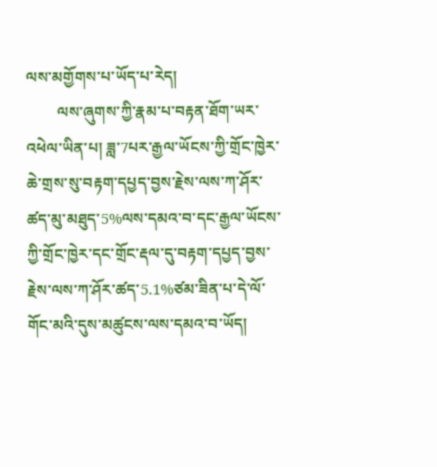ལས་མགྱོགས་པ་ཡོད་པ་རེད།
        ལས་ཞུགས་ཀྱི་རྣམ་པ་བརྟན་ཐོག་ཡར་འཕེལ་ཡིན་པ། ཟླ་7པར་རྒྱལ་ཡོངས་ཀྱི་གྲོང་ཁྱེར་ཆེ་གྲས་སུ་བརྟག་དཔྱད་བྱས་རྗེས་ལས་ཀ་ཤོར་ཚད་མུ་མཐུད་5%ལས་དམའ་བ་དང་རྒྱལ་ཡོངས་ཀྱི་གྲོང་ཁྱེར་དང་གྲོང་རྡལ་དུ་བརྟག་དཔྱད་བྱས་རྗེས་ལས་ཀ་ཤོར་ཚད་5.1%ཙམ་ཟིན་པ་དེ་ལོ་གོང་མའི་དུས་མཚུངས་ལས་དམའ་བ་ཡོད།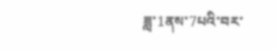ཟླ་1ནས་7པའི་བར་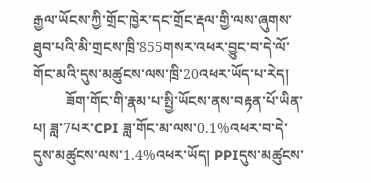རྒྱལ་ཡོངས་ཀྱི་གྲོང་ཁྱེར་དང་གྲོང་རྡལ་གྱི་ལས་ཞུགས་ཐུབ་པའི་མི་གྲངས་ཁྲི་855གསར་འཕར་བྱུང་བ་དེ་ལོ་གོང་མའི་དུས་མཚུངས་ལས་ཁྲི་20འཕར་ཡོད་པ་རེད།
         ཟོག་གོང་གི་རྣམ་པ་སྤྱི་ཡོངས་ནས་བརྟན་པོ་ཡིན་པ། ཟླ་7པར་CPI ཟླ་གོང་མ་ལས་0.1%འཕར་བ་དེ་དུས་མཚུངས་ལས་1.4%འཕར་ཡོད། PPIདུས་མཚུངས་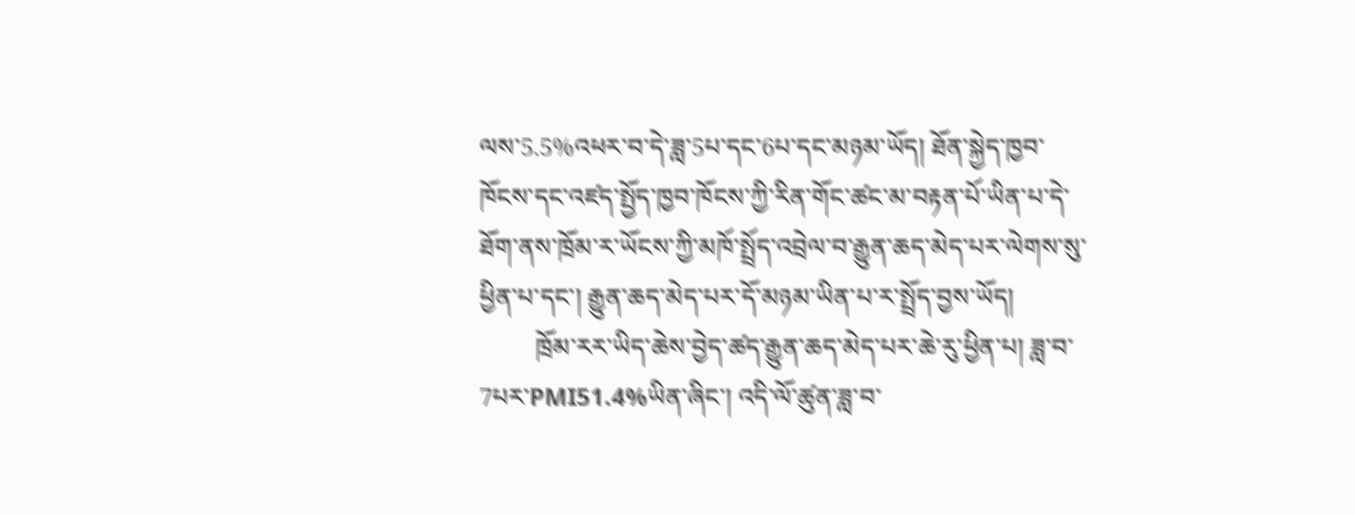ལས་5.5%འཕར་བ་དེ་ཟླ་5པ་དང་6པ་དང་མཉམ་ཡོད། ཐོན་སྐྱེད་ཁྱབ་ཁོངས་དང་འཛད་སྤྱོད་ཁྱབ་ཁོངས་ཀྱི་རིན་གོང་ཚང་མ་བརྟན་པོ་ཡིན་པ་དེ་ཐོག་ནས་ཁྲོམ་ར་ཡོངས་ཀྱི་མཁོ་སྤྲོད་འབྲེལ་བ་རྒྱུན་ཆད་མེད་པར་ལེགས་སུ་ཕྱིན་པ་དང་། རྒྱུན་ཆད་མེད་པར་དོ་མཉམ་ཡིན་པ་ར་སྤྲོད་བྱས་ཡོད།
         ཁྲོམ་རར་ཡིད་ཆེས་བྱེད་ཚད་རྒྱུན་ཆད་མེད་པར་ཆེ་རུ་ཕྱིན་པ། ཟླ་བ་7པར་PMI51.4%ཡིན་ཞིང་། འདི་ལོ་ཚུན་ཟླ་བ་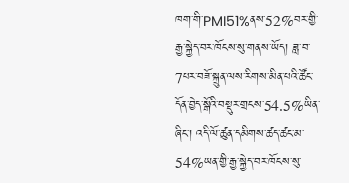ཁག་གི་PMI51%ནས་52%བར་གྱི་རྒྱ་སྐྱེད་བར་ཁོངས་སུ་གནས་ཡོད། ཟླ་བ་7པར་བཟོ་སྐྲུན་ལས་རིགས་མིན་པའི་ཚོང་དོན་བྱེད་སྒོའི་བསྡུར་གྲངས་54.5%ཡིན་ཞིང་། འདི་ལོ་ཚུན་དམིགས་ཚད་ཚང་མ་54%ཡན་གྱི་རྒྱ་སྐྱེད་བར་ཁོངས་སུ་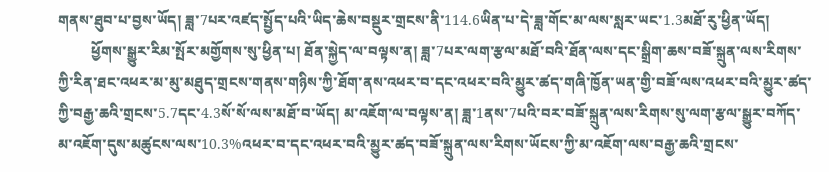གནས་ཐུབ་པ་བྱས་ཡོད། ཟླ་7པར་འཛད་སྤྱོད་པའི་ཡིད་ཆེས་བསྡུར་གྲངས་ནི་114.6ཡིན་པ་དེ་ཟླ་གོང་མ་ལས་སླར་ཡང་1.3མཐོ་རུ་ཕྱིན་ཡོད།
         ཕྱོགས་སྒྱུར་རིམ་སྤོར་མགྱོགས་སུ་ཕྱིན་པ། ཐོན་སྐྱེད་ལ་བལྟས་ན། ཟླ་7པར་ལག་རྩལ་མཐོ་བའི་ཐོན་ལས་དང་སྒྲིག་ཆས་བཟོ་སྐྲུན་ལས་རིགས་ཀྱི་རིན་ཐང་འཕར་མ་མུ་མཐུད་གྲངས་གནས་གཉིས་ཀྱི་ཐོག་ནས་འཕར་བ་དང་འཕར་བའི་མྱུར་ཚད་གཞི་ཁྱོན་ཡན་གྱི་བཟོ་ལས་འཕར་བའི་མྱུར་ཚད་ཀྱི་བརྒྱ་ཆའི་གྲངས་5.7དང་4.3སོ་སོ་ལས་མཐོ་བ་ཡོད། མ་འཇོག་ལ་བལྟས་ན། ཟླ་1ནས་7པའི་བར་བཟོ་སྐྲུན་ལས་རིགས་སུ་ལག་རྩལ་སྒྱུར་བཀོད་མ་འཇོག་དུས་མཚུངས་ལས་10.3%འཕར་བ་དང་འཕར་བའི་མྱུར་ཚད་བཟོ་སྐྲུན་ལས་རིགས་ཡོངས་ཀྱི་མ་འཇོག་ལས་བརྒྱ་ཆའི་གྲངས་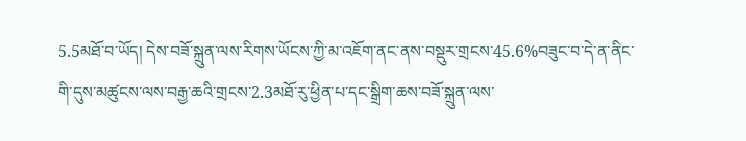5.5མཐོ་བ་ཡོད། དེས་བཟོ་སྐྲུན་ལས་རིགས་ཡོངས་ཀྱི་མ་འཇོག་ནང་ནས་བསྡུར་གྲངས་45.6%བཟུང་བ་དེ་ན་ནིང་གི་དུས་མཚུངས་ལས་བརྒྱ་ཆའི་གྲངས་2.3མཐོ་རུ་ཕྱིན་པ་དང་སྒྲིག་ཆས་བཟོ་སྐྲུན་ལས་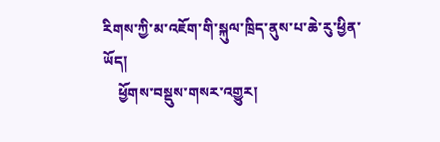རིགས་ཀྱི་མ་འཇོག་གི་སྐུལ་ཁྲིད་ནུས་པ་ཆེ་རུ་ཕྱིན་ཡོད།
    ཕྱོགས་བསྡུས་གསར་འགྱུར།